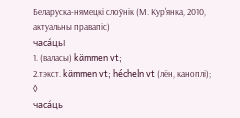Беларуска-нямецкі слоўнік (М. Кур'янка, 2010, актуальны правапіс)
часа́цьI
1. (валасы) kämmen vt;
2.тэкст. kämmen vt; hécheln vt (лён, каноплі);
◊
часа́ць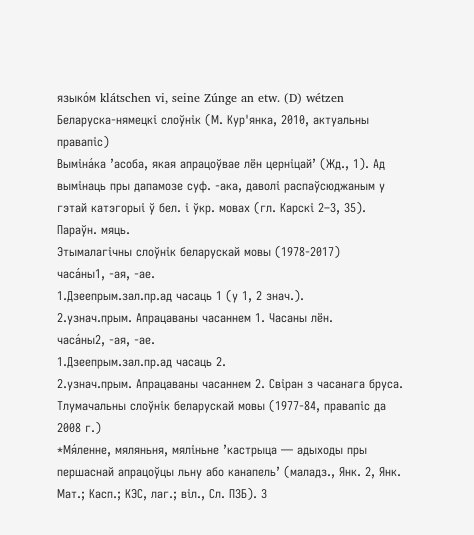языко́м klátschen vi, seine Zúnge an etw. (D) wétzen
Беларуска-нямецкі слоўнік (М. Кур'янка, 2010, актуальны правапіс)
Выміна́ка ’асоба, якая апрацоўвае лён церніцай’ (Жд., 1). Ад вымінаць пры дапамозе суф. ‑ака, даволі распаўсюджаным у гэтай катэгорыі ў бел. і ўкр. мовах (гл. Карскі 2–3, 35). Параўн. мяць.
Этымалагічны слоўнік беларускай мовы (1978-2017)
часа́ны1, ‑ая, ‑ае.
1.Дзеепрым.зал.пр.ад часаць 1 (у 1, 2 знач.).
2.узнач.прым. Апрацаваны часаннем 1. Часаны лён.
часа́ны2, ‑ая, ‑ае.
1.Дзеепрым.зал.пр.ад часаць 2.
2.узнач.прым. Апрацаваны часаннем 2. Свіран з часанага бруса.
Тлумачальны слоўнік беларускай мовы (1977-84, правапіс да 2008 г.)
*Мя́ленне, мяляньня, мяліньне ’кастрыца — адыходы пры першаснай апрацоўцы льну або канапель’ (маладз., Янк. 2, Янк. Мат.; Касп.; КЭС, лаг.; віл., Сл. ПЗБ). З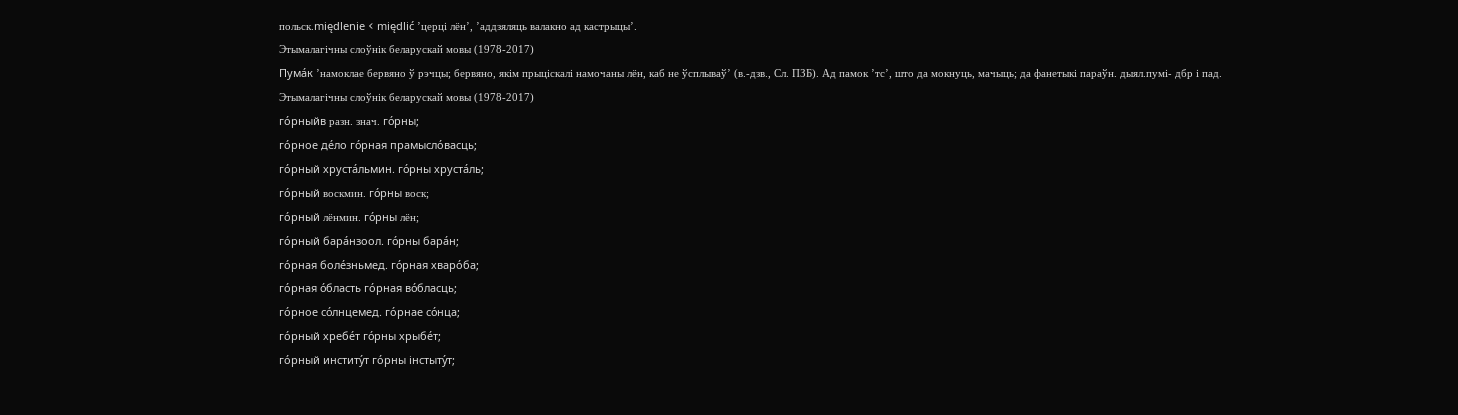польск.międlenie < międlić ’церці лён’, ’аддзяляць валакно ад кастрыцы’.
Этымалагічны слоўнік беларускай мовы (1978-2017)
Пума́к ’намоклае бервяно ў рэчцы; бервяно, якім прыціскалі намочаны лён, каб не ўсплываў’ (в.-дзв., Сл. ПЗБ). Ад памок ’тс’, што да мокнуць, мачыць; да фанетыкі параўн. дыял.пумі‑ дбр і пад.
Этымалагічны слоўнік беларускай мовы (1978-2017)
го́рныйв разн. знач. го́рны;
го́рное де́ло го́рная прамысло́васць;
го́рный хруста́льмин. го́рны хруста́ль;
го́рный воскмин. го́рны воск;
го́рный лёнмин. го́рны лён;
го́рный бара́нзоол. го́рны бара́н;
го́рная боле́зньмед. го́рная хваро́ба;
го́рная о́бласть го́рная во́бласць;
го́рное со́лнцемед. го́рнае со́нца;
го́рный хребе́т го́рны хрыбе́т;
го́рный институ́т го́рны інстыту́т;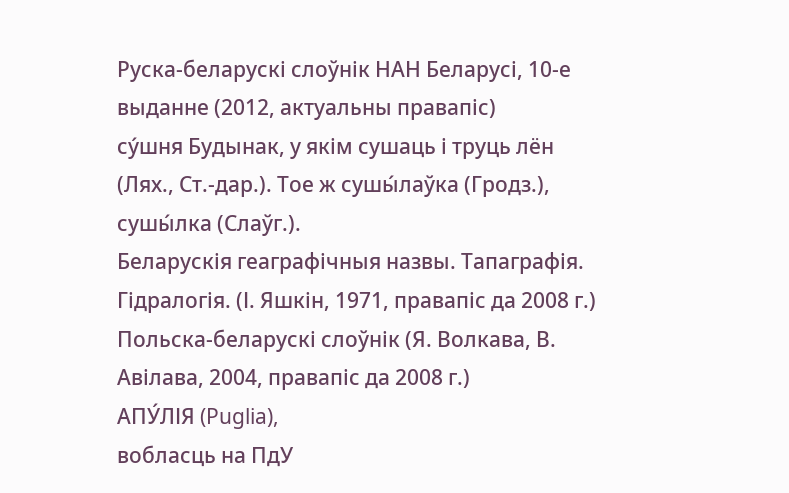Руска-беларускі слоўнік НАН Беларусі, 10-е выданне (2012, актуальны правапіс)
су́шня Будынак, у якім сушаць і труць лён (Лях., Ст.-дар.). Тое ж сушы́лаўка (Гродз.), сушы́лка (Слаўг.).
Беларускія геаграфічныя назвы. Тапаграфія. Гідралогія. (І. Яшкін, 1971, правапіс да 2008 г.)
Польска-беларускі слоўнік (Я. Волкава, В. Авілава, 2004, правапіс да 2008 г.)
АПУ́ЛІЯ (Puglia),
вобласць на ПдУ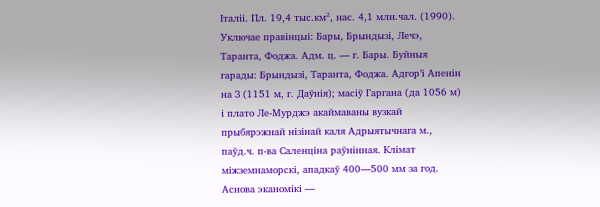Італіі. Пл. 19,4 тыс.км², нас. 4,1 млн.чал. (1990). Уключае правінцыі: Бары, Брындызі, Лечэ, Таранта, Фоджа. Адм. ц. — г. Бары. Буйныя гарады: Брындызі, Таранта, Фоджа. Адгор’і Апенін на З (1151 м, г. Даўнія); масіў Гаргана (да 1056 м) і плато Ле-Мурджэ акаймаваны вузкай прыбярэжнай нізінай каля Адрыятычнага м., паўд.ч. п-ва Саленціна раўнінная. Клімат міжземнаморскі, ападкаў 400—500 мм за год. Аснова эканомікі —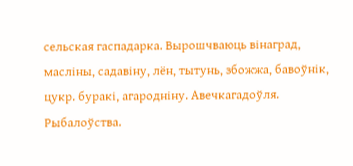сельская гаспадарка. Вырошчваюць вінаград, масліны, садавіну, лён, тытунь, збожжа, бавоўнік, цукр. буракі, агародніну. Авечкагадоўля. Рыбалоўства.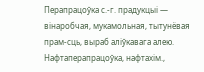Перапрацоўка с.-г. прадукцыі — вінаробчая, мукамольная, тытунёвая прам-сць, выраб аліўкавага алею. Нафтаперапрацоўка, нафтахім.,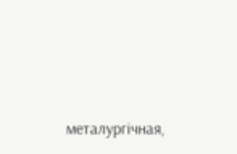металургічная,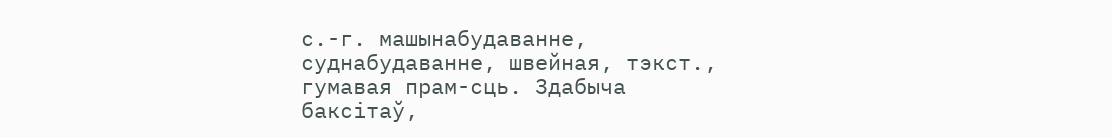с.-г. машынабудаванне, суднабудаванне, швейная, тэкст., гумавая прам-сць. Здабыча баксітаў,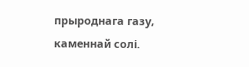прыроднага газу, каменнай солі.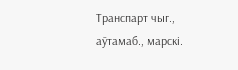Транспарт чыг., аўтамаб., марскі.